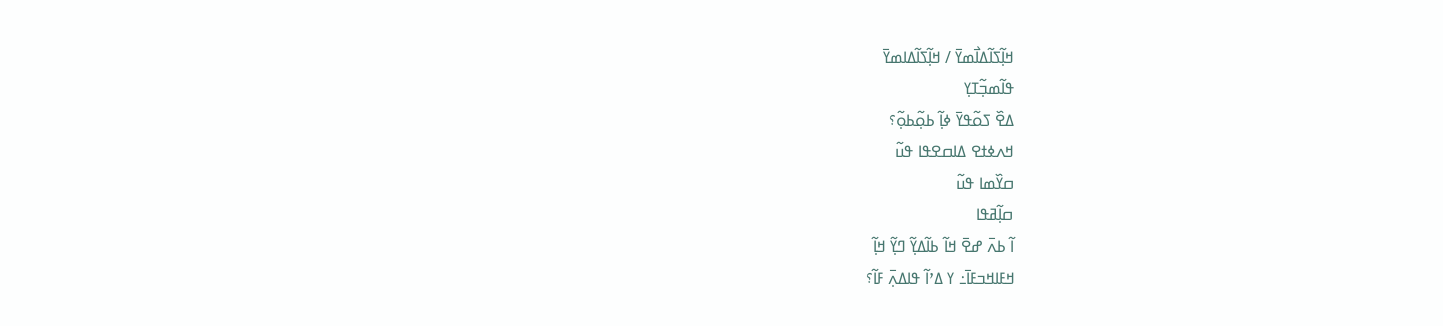ߞߊ߲߬ߖߊ߬ߡߊ߯ߘߌ߫ / ߞߊ߲߬ߖߊ߬ߡߊߘߌ߫
ߟߊ߬ߘߏ߲߬ߠߌ߲
ߡߐ߰ ߖߋ߬ߟߌ߫ ߦߊ߲߬ ߕߋ߲߬ߕߋ߲߬؟
ߞߍߦߙߐ ߡߊߛߐߟߊ ߟߎ߬
ߛߌ߰ߘߊ ߟߎ߬
ߛߊ߲߬ߥߟߊ
ߊ߬ ߕߍ߫ ߝߐ߫ ߞߊ߬ ߕߊ߬ߡߌ߲߬ ߣߌ߲߬ ߞߊ߲߬
ߞߓߊߞߏߓߊ߫߸ ߌ ߡߴߊ߬ ߟߊߡߍ߲߫ ߓߊ߬؟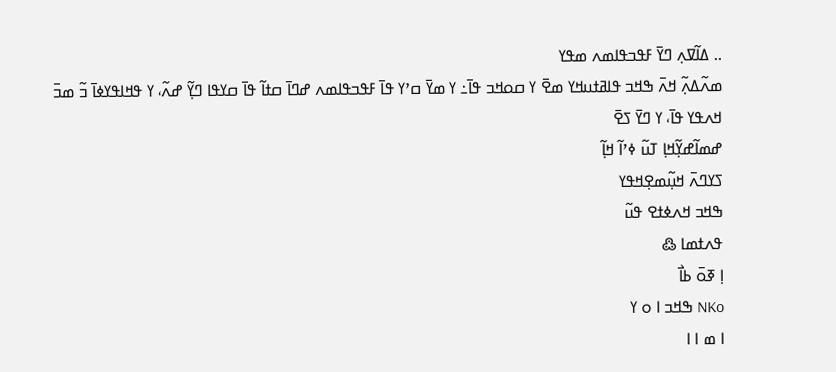.. ߡߊ߬ߜߍ߲ ߣߌ߫ ߓߟߏߟߊߘߍ ߘߟߌ
ߘߍ߬ߡߍ߲߬ ߞߍ߫ ߒߞߏ ߟߊߥߙߎߞߌ ߘߐ߫ ߌ ߛߋߞߏ ߟߊ߫߸ ߌ ߘߌ߫ ߛߴߌ ߟߊ߫ ߓߟߏߟߊߘߍ ߝߣߊ߫ ߛߙߊ߬ ߟߊ߫ ߛߌߟߊ ߣߌ߲߬ ߝߍ߬، ߌ ߟߞߊߟߌߦߊ߫ ߏ߬ ߘߏ߫ ߞߍߟߌ ߟߊ߫، ߌ ߣߌ߫ ߖߐ߫
ߝߘߊ߬ߝߌ߲߬ߞߊ߲ ߠߎ߬ ߦߴߊ߬ ߞߊ߲߬
ߖߌߣߍ߫ ߞߎ߲߬ߘߐ߲ߞߟߌ
ߒߞߏ ߞߍߦߙߐ ߟߎ߬
ߟߍߙߘߊ ߷
ߊ߲ ߧߋ߫ ߕߊ߯
NKo ߒߞߏ ߊ ߋ ߌ
ߊ ߘ ߊ ߊ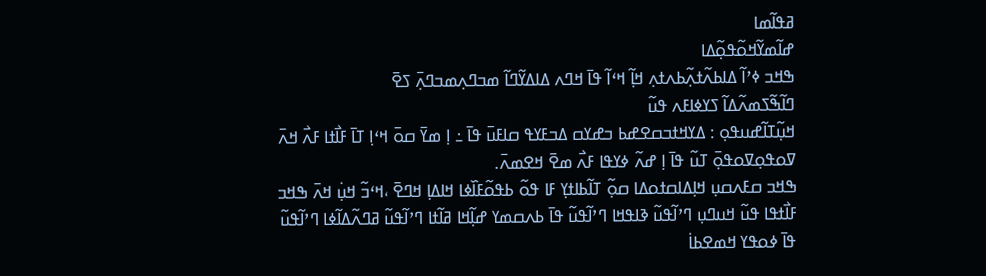ߥߟߊ߬ߘߊ
ߝߊ߬ߘߌ߬ߞߋ߬ߟߋ߲߬ߡߊ
ߒߞߏ ߦߴߊ߬ ߡߊߕߍ߬ߙߍ߲߬ߕߍߙߍ߲ ߞߊ߲߬ ߞߵߊ߬ ߟߊ߫ ߞߣߍ ߡߊߡߌ߬ߣߊ߬ ߘߏߣߍ߲ߘߏߣߍ߲߫ ߖߐ߫
ߣߊ߬ߒ߬ߖߘߍ߬ߡߊ߬ ߖߌߦߊߓߍ ߟߎ߬
ߞߎ߲߬ߠߊ߬ߝߎߟߋ߲ : ߡߌߞߙߏߛߐߝߕ ߏߝߌߛ ߡߏߓߌߟ ߛߊߓߎ߫ ߟߊ߫ ߸ ߊ߲ ߘߌ߫ ߛߋ߫ ߞߵߊ߲ ߠߊ߫ ߓߊ߯ߙߊ ߓߍ߯ ߞߍ߫ ߜߋߟߋ߲ߜߋߟߋ߲߫ ߠߎ߬ ߟߊ߫ ߊ߲ ߝߍ߬ ߦߌߟߊ ߓߍ߯ ߘߐ߫ ߞߐߘߍ߫.
ߒߞߏ ߛߓߍߛߎ߲ ߞߊ߲ߡߊߛߙߋߡߊ ߛߋ߲߬ ߠߊ߬ߕߊߙߌ߲ ߓߊ ߟߋ߬ ߕߟߋ߬ߓߊ߰ߦߊ ߞߊߡߊ߲ ߞߣߐ߫ ،ߞߵߏ߬ ߞߎ߲߭ ߞߍ߫ ߒߞߏ ߓߊ߯ߙߟߊ ߟߎ߬ ߞߎߣߎ߲ ߣߴߊ߬ߟߎ߬ ߢߊߟߞߊ ߣߴߊ߬ߟߎ߬ ߟߊ߫ ߕߍߛߘߌ ߝߊ߲߬ߞߊ ߥߊ߬ߙߊ ߣߴߊ߬ߟߎ߬ ߥߣߍ߬ߡߊ߬ߦߊ ߣߴߊ߬ߟߎ߬ ߟߊ߫ ߦߋߟߌ ߞߘߐߕߊ߭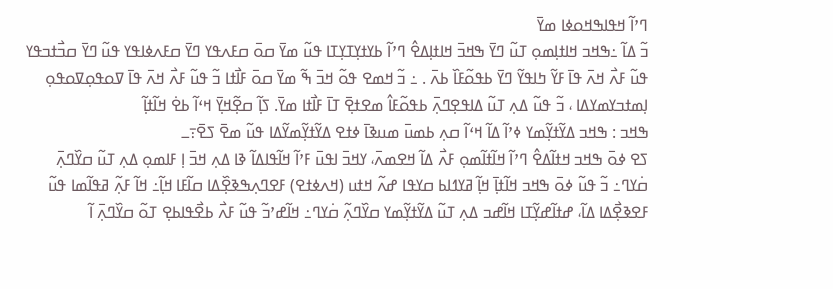ߣߴߊ߬ ߞߟߊߒߞߋߦߊ ߘߌ߫
ߏ߬ ߡߊ߬ ߸ߒߞߏ ߞߊߙߊ߲ߘߋ߲ ߠߎ߬ ߣߌ߫ ߒߞߏ߫ ߞߊߙߊ߲ߡߐ߮ ߣߴߊ߬ ߕߌߙߌ߲ߠߌ߲ߠߊ ߟߎ߬ ߘߌ߫ ߛߋ߫ ߛߓߍߟߌ ߣߌ߫ ߛߓߍߦߊߟߌ ߟߎ߬ ߣߌ߫ ߛߏ߯ߙߏߟߌ ߟߎ߬ ߓߍ߯ ߞߍ߫ ߟߊ߫ ߓߌ߬ ߤߊߟߌ߬ ߣߌ߫ ߕߟߋ߬ߓߊ߰ ߕߍ߫ . ߸ ߏ߬ ߞߘߐ ߟߋ߬ ߞߏ߫ ߒ߬ ߘߌ߫ ߛߋ߫ ߓߊ߯ߙߊ ߏ߬ ߟߎ߬ ߓߍ߯ ߞߍ߫ ߟߊ߫ ߜߋߟߋ߲ߜߋߟߋ߲ ߊ߲ߘߙߏߌߘߌߡߊ ، ߏ߬ ߟߎ߬ ߡߍ߲ ߠߎ߬ ߡߊߟߐ߲ߣߍ߲߫ ߕߟߋ߬ߓߊ߮ ߘߐߙߐ߲߫ ߠߊ߫ ߓߊ߯ߙߊ ߘߌ߫. ߖߊ߲߬ ߛߐ߲߬ߞߌ߲߫ ߞߵߊ߬ ߕߐ߭ ߞߊ߬ߙߊ߲߬
ߒߞߏ : ߒߞߏ ߡߌ߬ߙߌ߲߬ߘߌ ߦߴߊ߬ ߡߊ߬ ߞߵߊ߬ ߛߍ߲ ߕߘߎ߫ ߘߎߢߊ߫ ߦߙߐ ߡߌ߬ߙߌ߲߬ߘߌ߬ߡߊ ߟߎ߬ ߘߐ߫ ߖߐ߫߹ߺ
ߖߐ ߦߋ߫ ߒߞߏ ߞߙߊ߬ߡߐ߮ ߣߴߊ߬ ߞߊ߬ߙߊ߬ߘߋ߲ ߓߍ߯ ߡߊ߬ ߞߐߘߍ߫، ߌߞߏ߫ ߊߟߎ߫ ߓߴߊ߬ ߞߊ߬ߟߊߡߊ߬ ߢߊ ߡߍ߲ ߞߏ߫ ߊ߲ ߓߊߘߋ߲ ߡߍ߲ ߠߎ߬ ߛߌ߰ߣߍ߲߫ ߛ߭ߌߣ߸ ߏ߬ ߟߎ߬ ߦߋ߫ ߒߞߏ ߞߊ߬ߙߊ߲߫ ߞߊ߲߬ ߥߌߗߊߕ ߛߌߟߊ ߝߍ߬ ߞߙߎ (ߞߍߦߙߐ) ߓߐߣߍ߲ߒߢߐ߲߰ߡߊ ߛߊ߬ߓߊ ߞߊ߲߬߸ ߞߊ߬ ߓߍ߲߬ ߥߟߊ߬ߘߊ ߟߎ߬ ߓߐߢߐ߲߯ߡߊ ߡߊ߬، ߝߙߊ߬ߝߌ߲߬ߠߊ ߞߊ߬ߝߏ ߡߍ߲ ߠߎ߬ ߡߌ߬ߙߌ߲߬ߘߌ ߛߌ߰ߣߍ߲߬ ߛ߭ߌߣ߸ ߞߊ߬ߝߴߏ߬ ߟߎ߬ ߓߍ߯ ߕߐ߯ߟߊߕߐ߲ ߠߋ߬ ߛߌ߰ߣߍ߲߫ ߊ߬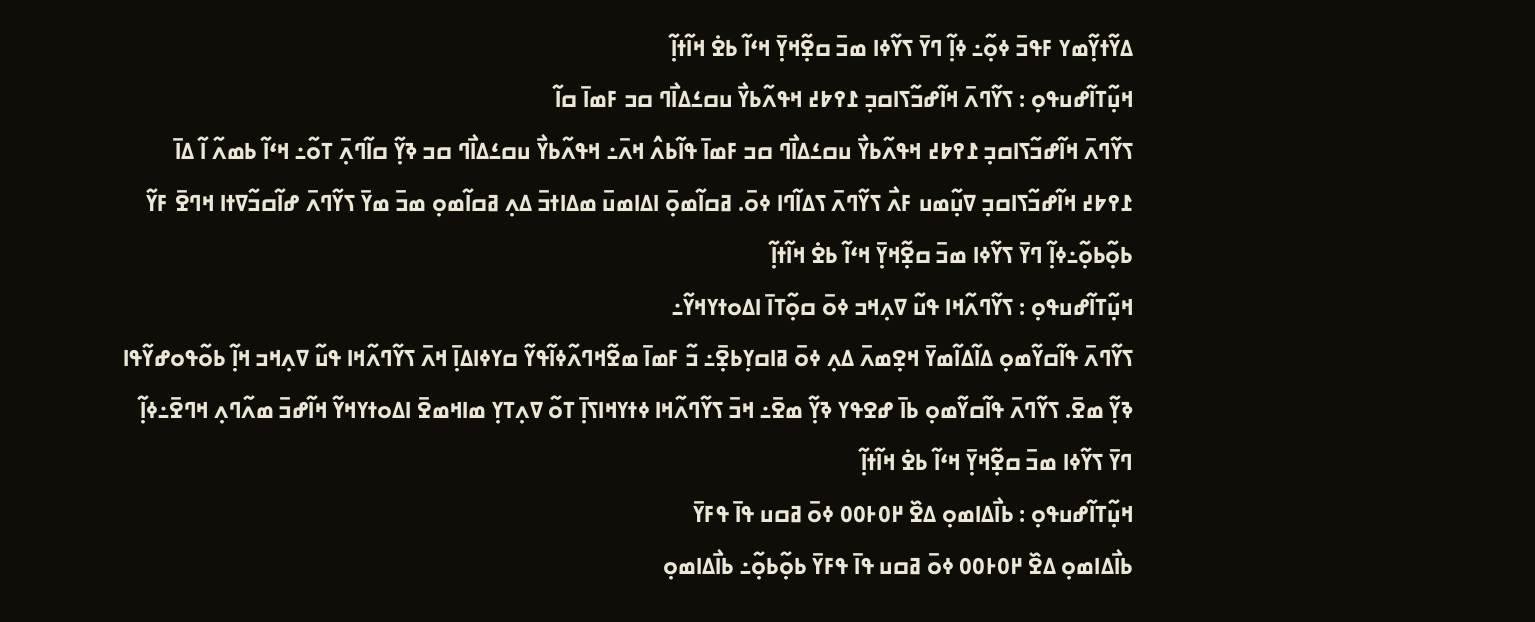ߡߌ߬ߙߌ߲߬ߘߌ ߓߟߏ߫ ߦߋ߲߬߸ ߦߊ߲߬ ߣߌ߫ ߖߌ߬ߦߊ ߘߏ߫ ߛߐ߲߬ߞߌ߲߫ ߞߵߊ߬ ߕߐ߭ ߞߊ߬ߙߊ߲߬
ߞߎ߲߬ߠߊ߬ߝߎߟߋ߲ : ߖߌ߬ߣߍ߫ ߞߊ߬ߝߏ߬ߖߊߛߏ߲ ߁߉߈߄ ߞߟߍ߬ߕߌ߯ ߎߛߑߡߊ߯ߣ ߛߏ ߓߘߊ߫ ߛߊ߬
ߖߌ߬ߣߍ߫ ߞߊ߬ߝߏ߬ߖߊߛߏ߲ ߁߉߈߄ ߞߟߍ߬ߕߌ߯ ߎߛߑߡߊ߯ߣ ߛߏ ߓߘߊ߫ ߟߊ߬ߕߍ߮ ߞߍ߫߸ ߞߟߍ߬ߕߌ߯ ߎߛߑߡߊ߯ߣ ߛߏ ߢߌ߲߬ ߛߊ߬ߣߍ߲߫ ߠߋ߬߸ ߞߵߊ߬ ߕߘߍ߬ ߊ߬ ߡߊ߫ ߁߉߈߄ ߞߊ߬ߝߏ߬ߖߊߛߏ߲ ߜߎ߲߬ߘߎ ߓߍ߯ ߖߌ߬ߣߍ߫ ߖߡߊ߬ߣߊ ߦߋ߫. ߥߛߊ߬ߘߋ߲߫ ߊߡߊߘߎ߫ ߘߡߊߙߏ߫ ߡߍ߲ ߥߛߊ߬ߘߋ߲ ߘߏ߫ ߘߌ߫ ߖߌ߬ߣߍ߫ ߝߊ߬ߛߏ߬ߜߙߊ ߞߣߐ߫ ߓߌ߬ ߕߋ߲߬ߕߋ߲߬߸ߦߊ߲߬ ߣߌ߫ ߖߌ߬ߦߊ ߘߏ߫ ߛߐ߲߬ߞߌ߲߫ ߞߵߊ߬ ߕߐ߭ ߞߊ߬ߙߊ߲߬
ߞߎ߲߬ߠߊ߬ߝߎߟߋ߲ : ߖߌ߬ߣߍ߬ߞߊ ߟߎ߬ ߜߍ߲ߞߏ ߦߋ߫ ߛߋ߲߬ߠߊ߫ ߊߡߋߙߌߞߌ߬߸
ߖߌ߬ߣߍ߫ ߟߊ߬ߛߌ߬ߘߋ߲ ߡߊ߬ߡߊ߬ߘߌ߫ ߞߐ߲ߘߍ߫ ߡߍ߲ ߦߋ߫ ߥߊߛߌ߲ߕߐ߲߫߸ ߏ߬ ߓߘߊ߫ ߘߐ߬ߞߣߍ߬ߦߊ߬ߟߌ߬ ߛߌߦߊߡߊ߲߫ ߞߍ߫ ߖߌ߬ߣߍ߬ߞߊ ߟߎ߬ ߜߍ߲ߞߏ ߞߊ߲߬ ߕߋ߬ߟߋߝߌ߬ߟߊ ߢߌ߲߬ ߘߐ߫. ߖߌ߬ߣߍ߫ ߟߊ߬ߛߌ߬ߘߋ߲ ߕߊ߫ ߝߐߟߌ ߢߌ߲߬ ߘߐ߫߸ ߞߏ߫ ߖߌ߬ߣߍ߬ߞߊ ߦߙߌߞߊߖߊ߲߫ ߠߋ߬ ߜߍ߲ߠߌ߲ ߘߊߞߘߐ߫ ߊߡߋߙߌߞߌ߬ ߞߊ߬ߝߏ߫ ߘߍ߬ߣߍ߲ ߞߣߐ߫߸ߦߊ߲߬ ߣߌ߫ ߖߌ߬ߦߊ ߘߏ߫ ߛߐ߲߬ߞߌ߲߫ ߞߵߊ߬ ߕߐ߭ ߞߊ߬ߙߊ߲߬
ߞߎ߲߬ߠߊ߬ߝߎߟߋ߲ : ߕߊ߯ߡߊߘߋ߲ ߡߐ߰ ߂߀߅߀߀ ߦߋ߫ ߥߛߎ ߟߊ߫ ߟߓߌ߫
ߕߊ߯ߡߊߘߋ߲ ߡߐ߰ ߂߀߅߀߀ ߦߋ߫ ߥߛߎ ߟߊ߫ ߟߓߌ߫ ߕߋ߲߬ߕߋ߲߬߸ ߕߊ߯ߡߊߘߋ߲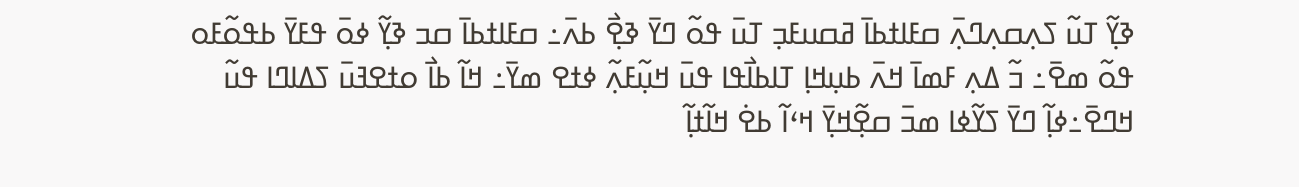ߢߌ߲߬ ߠߎ߬ ߖߍ߲ߛߍ߲ߣߍ߲߫ ߛߓߊߙߕߊ߫ ߥߛߎߓߏ߲ ߠߎ߫ ߟߋ߬ ߣߌ߫ ߢߐ߲߯ ߕߍ߫߸ ߛߓߊߙߕߊ߫ ߛߏ ߢߌ߲߬ ߦߋ߫ ߟߓߌ߫ ߕߟߋ߬ߓߋ ߟߋ߬ ߘߐ߫߸ ߏ߬ ߡߍ߲ ߓߘߊ߫ ߞߍ߫ ߕߎ߲ߞߊ߲ ߠߊߕߊ߯ߟߊ ߟߎ߫ ߞߎ߲߬ߓߍ߲߬ ߦߙߐ ߘߌ߫߸ ߞߊ߬ ߕߊ߯ ߋߙߐߔߎ߫ ߖߡߊߣߊ ߟߎ߬ ߞߣߐ߫߸ߦߊ߲߬ ߣߌ߫ ߖߌ߬ߦߊ ߘߏ߫ ߛߐ߲߬ߞߌ߲߫ ߞߵߊ߬ ߕߐ߭ ߞߊ߬ߙߊ߲߬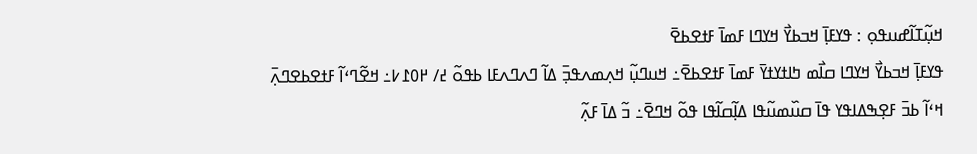ߞߎ߲߬ߠߊ߬ߝߎߟߋ߲ : ߟߌߓߊ߲߫ ߞߏߕߌ߯ ߞߌߣߊ ߓߘߊ߫ ߓߙߐߕߐ߫
ߟߌߓߊ߲߫ ߞߏߕߌ߯ ߞߌߣߊ ߛߊ߯ߘ ߤߊߙߌߙߌ߫ ߓߘߊ߫ ߓߙߐߕߐ߫߸ ߞߎߣߎ߲߬ ߞߍ߲ߘߍߟߏ߲߫ ߡߊ߬ ߣߍߣߍߓߊ ߕߟߋ߬ ߄/ ߂߀߁߇߸ ߞߐ߬ߣߵߊ߬ ߓߙߐߕߐߣߍ߲߫ ߞߵߊ߬ ߕߏ߫ ߓߐ߲ߒߡߊߟߌ ߟߊ߫ ߛߎ߰ߘߎ߬ߟߊ ߡߊ߲߬ߛߊ߬ߟߊ ߟߋ߬ ߞߣߐ߫߸ ߏ߬ ߡߊ߫ ߓߍ߲߬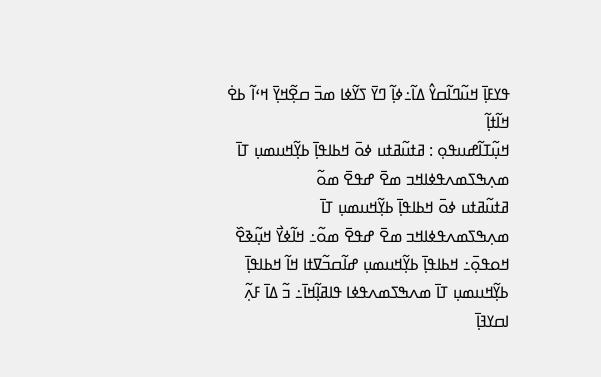ߟߌߓߊ߲߫ ߞߎ߬ߣߊ߬ߛߌ߮ ߡߊ߬߸ߦߊ߲߬ ߣߌ߫ ߖߌ߬ߦߊ ߘߏ߫ ߛߐ߲߬ߞߌ߲߫ ߞߵߊ߬ ߕߐ߭ ߞߊ߬ߙߊ߲߬
ߞߎ߲߬ߠߊ߬ߝߎߟߋ߲ : ߥߙߎ߬ߥߙߎ ߦߋ߫ ߞߕߊߟߊ߲߫ ߕߌ߲߬ߞߎߘߎ߲ ߠߊ߫ ߘߍ߲ߒߖߘߍߟߦߊߞߏ ߘߐ߫ ߝߟߐ߫ ߘߋ߬
ߥߙߎ߬ߥߙߎ ߦߋ߫ ߞߕߊߟߊ߲߫ ߕߌ߲߬ߞߎߘߎ߲ ߠߊ߫ ߘߍ߲ߒߖߘߍߟߦߊߞߏ ߘߐ߫ ߝߟߐ߫ ߘߋ߬߸ ߞߊ߬ߦߌ߯ ߞߎ߲߬ߢߐ߰ ߞߋߟߋ߲߫߸ ߞߕߊߟߊ߲߫ ߕߌ߲߬ߞߎߘߎ߲ ߝߊ߬ߛߏ߬ߜߙߊ ߞߊ߬ ߞߕߊߟߊ߲߫ ߕߌ߲߬ߞߎߘߎ߲ ߠߊ߫ ߘߍߒߖߘߍߟߦߊ ߟߊߥߊ߲߬ߞߊ߫߸ ߏ߬ ߡߊ߫ ߓߍ߲߬ ߊߛߌߔߊ߲߫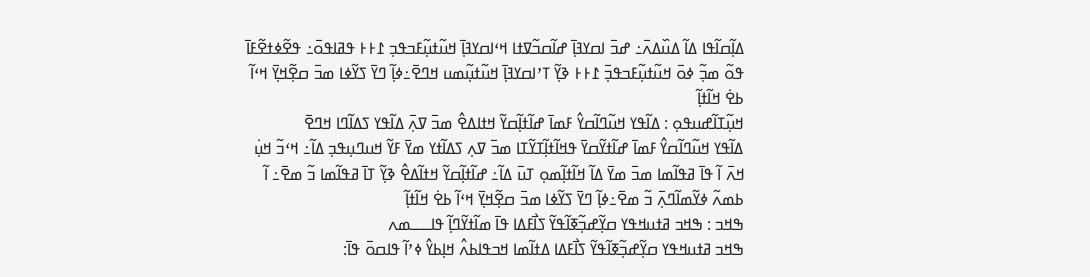ߡߊ߲߬ߛߊ߬ߟߊ ߡߊ߬ ߡߎ߰ߡߍ߫߸ ߝߏ߫ ߊߛߌߔߊ߲߫ ߝߊ߬ߛߏ߬ߜߙߊ ߞߵߊߛߌߔߊ߲߫ ߞߎ߬ߙߎ߲߬ߓߏߟߏ߲ ߁߅߅ ߟߥߊߟߋ߫߸ ߟߐ߬ߦߙߐ߬ߓߊ߫ ߟߋ߬ ߘߏ߲߬ ߦߋ߫ ߞߎ߬ߙߎ߲߬ߓߏߟߏ߲߫ ߁߅߅ ߢߌ߲߬ ߠߴߊߛߌߔߊ߲߫ ߞߎ߬ߙߎ߲߬ߘߎ ߞߣߐ߫߸ߦߊ߲߬ ߣߌ߫ ߖߌ߬ߦߊ ߘߏ߫ ߛߐ߲߬ߞߌ߲߫ ߞߵߊ߬ ߕߐ߭ ߞߊ߬ߙߊ߲߬
ߞߎ߲߬ߠߊ߬ߝߎߟߋ߲ : ߡߊ߬ߟߌ ߞߎ߬ߣߊ߬ߛߌ߮ ߓߘߊ߫ ߝߊ߬ߙߊ߲߬ߛߌ߬ ߞߙߊߡߐ߮ ߘߏ߫ ߜߍ߲߫ ߡߊ߬ߟߌ ߖߡߊ߬ߣߊ ߞߣߐ߫
ߡߊ߬ߟߌ ߞߎ߬ߣߊ߬ߛߌ߮ ߓߘߊ߫ ߝߊ߬ߙߌ߬ߛߌ߫ ߟߞߊ߬ߙߊ߲߬ߠߌ߬ߠߊ ߘߏ߫ ߜߍ߲ ߖߡߊ߬ߙߌ ߘߌ߫ ߓߌ߬ ߞߎߣߎ߲ߟߏ߲ ߡߊ߬߸ ߞߵߏ߬ ߞߎ߲߭ ߞߍ߫ ߊ߬ ߟߊ߫ ߥߟߊ߬ߘߊ ߘߏ߫ ߘߌ߫ ߡߊ߬ ߞߊ߬ߙߊ߲߬ߘߋ߲ ߠߎ߫ ߡߊ߬߸ ߝߊ߬ߙߊ߲߬ߛߌ߬ ߞߙߊ߬ߡߐ߮ ߢߌ߲߬ ߠߊ߫ ߥߟߊ߬ߘߊ ߏ߬ ߘߐ߫߸ ߊ߬ ߕߘߍ߬ ߦߌ߬ߘߊ߬ߣߍ߲߫ ߏ߬ ߘߐ߫߸ߦߊ߲߬ ߣߌ߫ ߖߌ߬ߦߊ ߘߏ߫ ߛߐ߲߬ߞߌ߲߫ ߞߵߊ߬ ߕߐ߭ ߞߊ߬ߙߊ߲߬
ߒߞߏ : ߒߞߏ ߥߙߎߞߟߌ ߛߌ߲߬ߝߏ߲߬ߧߊ߬ߟߌ߬ ߖߊ߯ߓߡߊ ߟߊ߫ ߘߊ߬ߙߌ߬ߣߊ߲߬ ߟߊߺߺߺߘߍ
ߒߞߏ ߥߙߎߞߟߌ ߛߌ߲߬ߝߏ߲߬ߧߊ߬ߟߌ߬ ߖߊ߯ߓߡߊ ߡߙߊ߬ߘߊ ߞߏߟߊߕߍ߮ ߞߊ߲ߕߌ߮ ߦߴߊ߬ ߟߊߛߋ߫ ߟߊ߫: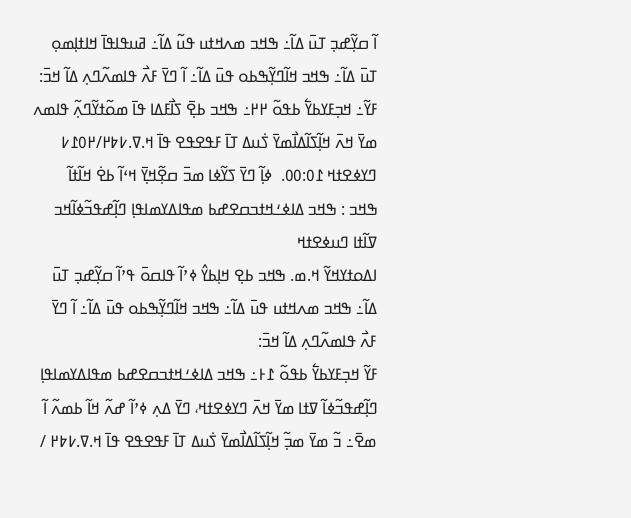ߊ߬ ߛߌ߲߬ߝߏ߲ ߠߎ߫ ߡߊ߬߸ ߒߞߏ ߘߍߞߙߎ ߟߎ߬ ߡߊ߬߸ ߥߎߟߊߟߊ߫ ߞߊߙߊ߲ߘߋ߲ ߠߎ߫ ߡߊ߬߸ ߒߞߏ ߞߊ߬ߣߌ߲߬ߒߕߋ ߟߎ߫ ߡߊ߬߸ ߊ߬ ߣߌ߫ ߓߍ߯ ߟߊߘߍ߬ߣߍ߲ ߡߊ߬ ߞߏ߫:
ߓߌ߬߸ ߞߏ߲ߓߌߕߌ߱ ߕߟߋ߬ ߂߂߸ ߒߞߏ ߕߐ߲߫ ߖߊ߯ߓߡߊ ߟߊ߫ ߘߋ߬ߙߌ߬ߣߍ߲߬ ߟߊߘߍ  ߘߌ߫ ߞߍ߫ ߞߊ߲߬ߖߊ߬ߡߊ߯ߘߌ߫ ߖ߭ߎߡ ߠߊ߫ ߓߟߐߟߐ ߟߊ߫ ߞ.ߜ.߇߈߂/߂߀߁߇ ߣߌߦߐߙߞ ߁߀:߀߀.  ߦߊ߲߬ ߣߌ߫ ߖߌ߬ߦߊ ߘߏ߫ ߛߐ߲߬ߞߌ߲߫ ߞߵߊ߬ ߕߐ߭ ߞߊ߬ߙߊ߬
ߒߞߏ : ߒߞߏ ߡߊߦߑߞߙߏߛߐߝߕ ߘߟߊߡߌߘߊߟߊ߲ ߣߊ߲߬ߝߟߏ߬ߦߊ߬ߞߏ ߜߊ߬ߙߊ ߣߎߦߐߙߞ
ߊߡߋߙߌߞߌ߬ ߞ.ߘ. ߒߞߏ ߕߐ߲ ߞߊ߲ߕߌ߮ ߦߴߊ߬ ߟߊߛߋ߫ ߟߴߊ߬ ߛߌ߲߬ߝߏ߲ ߠߎ߫ ߡߊ߬߸ ߒߞߏ ߘߍߞߙߎ ߟߎ߫ ߡߊ߬߸ ߒߞߏ ߞߊ߬ߣߌ߲߬ߒߕߋ ߟߎ߫ ߡߊ߬߸ ߊ߬ ߣߌ߫ ߓߍ߯ ߟߊߘߍ߬ߣߍ߲ ߡߊ߬ ߞߏ߫:
ߓߌ߬ ߞߏ߲ߓߌߕߌ߱ ߕߟߋ߬ ߁߅߸ ߒߞߏ ߡߊߦߑߞߙߏߛߐߝߕ ߘߟߊߡߌߘߊߟߊ߲ ߣߊ߲߬ߝߟߏ߬ߦߊ߬ ߜߙߊ ߘߌ߫ ߞߍ߫ ߣߌߦߐߙߞ، ߣߌ߫ ߡߍ߲ ߦߴߊ߬ ߝߍ߬ ߞߊ߬ ߕߘߍ߬ ߊ߬ ߘߐ߫߸ ߏ߬ ߘߌ߫ ߘߏ߲߬ ߞߊ߲߬ߖߊ߬ߡߊ߯ߘߌ߫ ߖ߭ߎߡ ߠߊ߫ ߓߟߐߟߐ ߟߊ߫ ߞ.ߜ.߇߈߂ /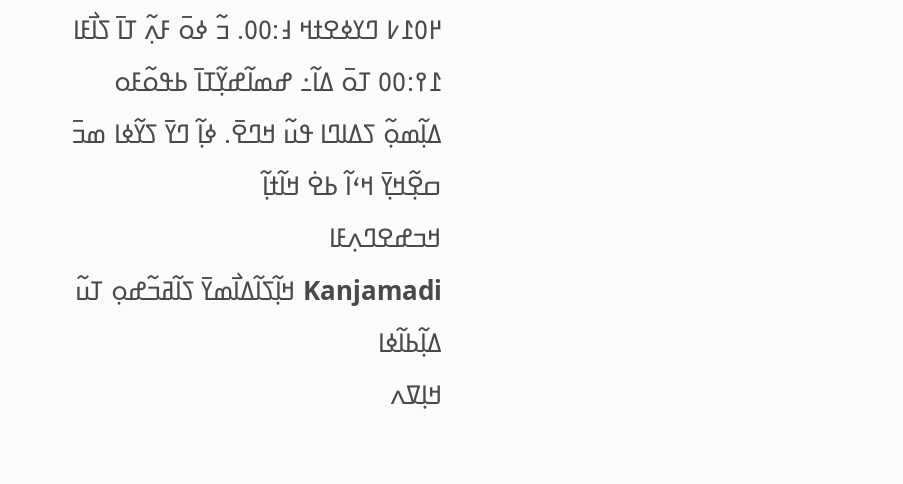߂߀߁߇ ߣߌߦߐߙߞ ߃:߀߀. ߏ߬ ߦߋ߫ ߓߍ߲߬ ߠߊ߫ ߖߊ߯ߓߊ ߁߉:߀߀ ߠߋ߫ ߡߊ߬߸ ߝߘߊ߬ߝߌ߲߬ߠߊ߫ ߕߟߋ߬ߓߋ ߡߊ߲߬ߘߋ߲߬ ߖߡߊߣߊ ߟߎ߬ ߞߣߐ߫. ߦߊ߲߬ ߣߌ߫ ߖߌ߬ߦߊ ߘߏ߫ ߛߐ߲߬ߞߌ߲߫ ߞߵߊ߬ ߕߐ߭ ߞߊ߬ߙߊ߲߬
ߞߏߝߐߣߍ߲ߓߊ
Kanjamadi ߞߊ߲߬ߖߊ߬ߡߊ߯ߘߌ߫ ߖߊ߬ߥߏ߬ߝߋ߲ ߠߎ߬
ߡߊ߲߬ߕߊ߬ߦߊ
ߞߊ߲ߜߍ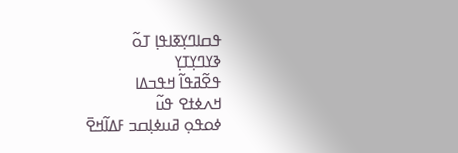ߟߛߊߣߌ߲ߧߊߟߊ߲ ߠߋ߬
ߢߌߣߌ߲ߠߌ߲
ߟߐ߬ߥߟߊ߬ ߞߟߏߡߊ
ߞߍߦߙߐ ߟߎ߬
ߦߋߟߋ߲ ߥߎߦߊ߲ߛߏ ߓߡߊ߬ߞߐ߫